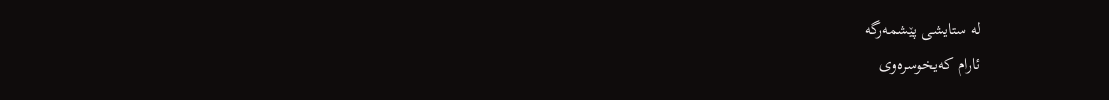لە ستایشی پێشمەرگە
ئارام کەیخوسرەوی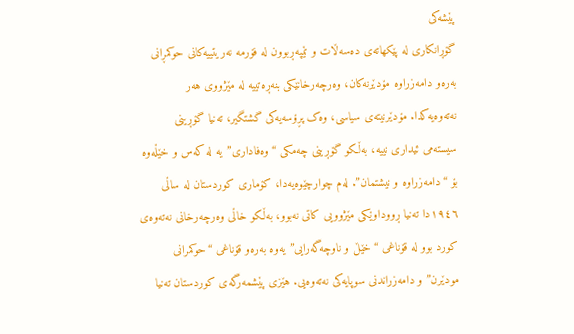پێشەکی
گۆڕانکاری لە پێکهاتەی دەسەڵات و تێپەڕبوون لە فۆرمە نەریتییەکانی حوکمڕانی بەرەو دامەزراوە مۆدێرنەکان، وەرچەرخانێکی بنەڕەتییە لە مێژووی هەر نەتەوەیەکدا. مۆدێرنیتەی سیاسی، وەک پڕۆسەیەکی گشتگیر، تەنیا گۆڕینی سیستەمی ئیداری نییە، بەڵکو گۆڕینی چەمکی “وەفاداری”یە لە کەس و خێڵەوە بۆ “دامەزراوە و نیشتمان”. لەم چوارچێوەیەدا، کۆماری کوردستان لە ساڵی ١٩٤٦دا تەنیا ڕووداوێکی مێژوویی کاتی نەبوو، بەڵکو خاڵی وەرچەرخانی نەتەوەی کورد بوو لە قۆناغی “خێڵ و ناوچەگەرایی”یەوە بەرەو قۆناغی “حوکمرانی مودێرن” و دامەزراندنی سوپایەکی نەتەوەیی. هێزی پێشمەرگەی کوردستان تەنیا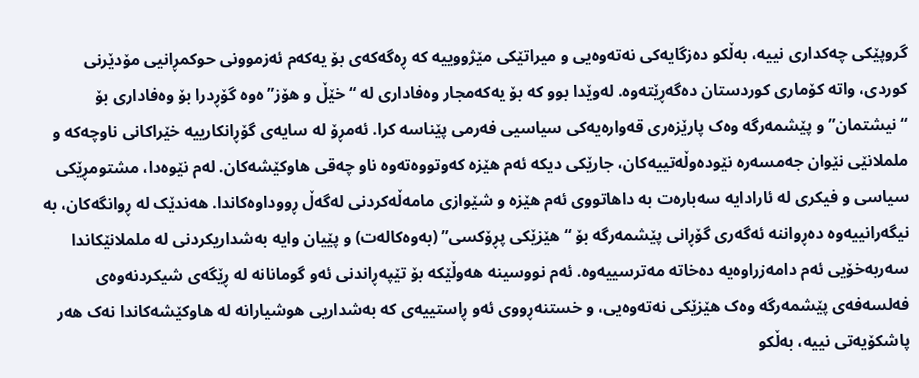گروپێکی چەکداری نییە، بەڵکو دەزگایەکی نەتەوەیی و میراتێکی مێژووییە کە ڕەگەکەی بۆ یەکەم ئەزموونی حوکمڕانیی مۆدێرنی کوردی، واتە کۆماری کوردستان دەگەڕێتەوە. لەوێدا بوو کە بۆ یەکەمجار وەفاداری لە “خێڵ و هۆز”ەوە گۆڕدرا بۆ وەفاداری بۆ “نیشتمان” و پێشمەرگە وەک پارێزەری قەوارەیەکی سیاسیی فەرمی پێناسە کرا. ئەمڕۆ لە سایەی گۆڕانکارییە خێراکانی ناوچەکە و ململانێی نێوان جەمسەرە نێودەوڵەتییەکان، جارێکی دیکە ئەم هێزە کەوتووەتەوە ناو چەقی هاوکێشەکان. لەم نێوەدا، مشتومڕێکی سیاسی و فیکری لە ئارادایە سەبارەت بە داهاتووی ئەم هێزە و شێوازی مامەڵەکردنی لەگەڵ ڕووداوەکاندا. هەندێک لە ڕوانگەکان، بە نیگەرانییەوە دەڕواننە ئەگەری گۆڕانی پێشمەرگە بۆ “هێزێکی پڕۆکسی” (بەوەکالەت) و پێیان وایە بەشداریکردنی لە ململانێکاندا سەربەخۆیی ئەم دامەزراوەیە دەخاتە مەترسییەوە. ئەم نووسینە هەوڵێکە بۆ تێپەڕاندنی ئەو گومانانە لە ڕێگەی شیکردنەوەی فەلسەفەی پێشمەرگە وەک هێزێکی نەتەوەیی، و خستنەڕووی ئەو ڕاستییەی کە بەشداریی هوشیارانە لە هاوکێشەکاندا نەک هەر پاشکۆیەتی نییە، بەڵکو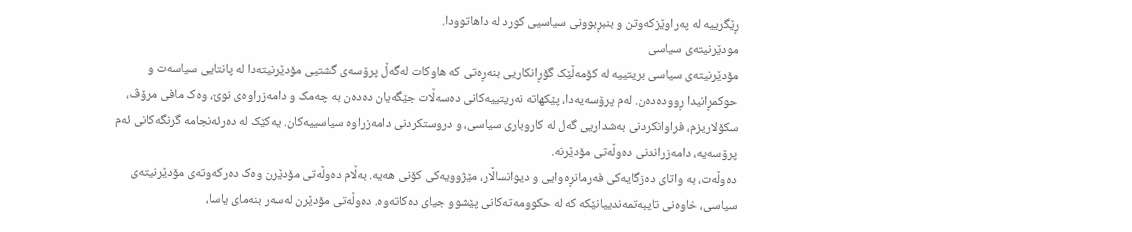ڕێگرییە لە پەراوێزکەوتن و بنبڕبوونی سیاسیی کورد لە داهاتوودا.
مودێرنیتەی سیاسی
مۆدێرنیتەی سیاسی بریتییە لە کۆمەڵێک گۆڕانکاریی بنەڕەتی کە هاوکات لەگەڵ پرۆسەی گشتیی مۆدێرنیتەدا لە پانتایی سیاسەت و حوکمڕانیدا ڕوودەدەن. لەم پرۆسەیەدا، پێکهاتە نەریتییەکانی دەسەڵات جێگەیان دەدەن بە چەمک و دامەزراوەی نوێ، وەک مافی مرۆڤ، سکۆلاریزم، فراوانکردنی بەشداریی گەل لە کاروباری سیاسی، و دروستکردنی دامەزراوە سیاسییەکان. یەکێک لە دەرئەنجامە گرنگەکانی ئەم پرۆسەیە، دامەزراندنی دەوڵەتی مۆدێرنە.
دەوڵەت، بە واتای دەزگایەکی فەرمانڕەوایی و دیوانساڵار، مێژوویەکی کۆنی هەیە. بەڵام دەوڵەتی مۆدێرن وەک دەرکەوتەی مۆدێرنیتەی سیاسی، خاوەنی تایبەتمەندییانێکە کە لە حکوومەتەکانی پێشوو جیای دەکاتەوە. دەوڵەتی مۆدێرن لەسەر بنەمای یاسا،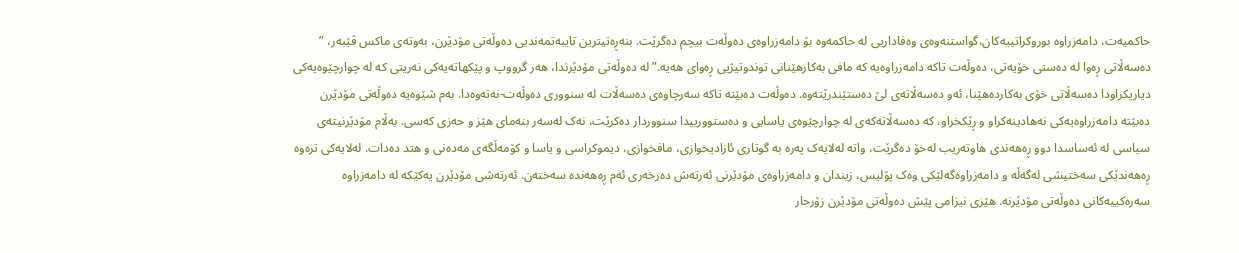حاکمیەت، دامەزراوە بوروکراتییەکان،گواستنەوەی وەفاداریی لە حاکمەوە بۆ دامەزراوەی دەوڵەت بیچم دەگرێت. بنەڕەتیترین تایبەتمەندیی دەوڵەتی مۆدێرن، بەوتەی ماکس ڤێبەر، ” دەسەڵاتی ڕەوا لە دەستی خۆیەتی، دەوڵەت تاکە دامەزراوەیە کە مافی بەکارهێنانی توندوتیژیی ڕەوای هەیە.” لە دەوڵەتی مۆدێرندا، هەر گرووپ و پێکهاتەیەکی نەریتی کە لە چوارچێوەیەکی دیاریکراودا دەسەڵاتی خۆی بەکاردەهێنا، ئەو دەسەڵاتەی لێ دەستێندرێتەوە. دەوڵەت دەبێتە تاکە سەرچاوەی دەسەڵات لە سنووری دەوڵەت-نەتەوەدا. بەم شێوەیە دەوڵەتی مۆدێرن دەبێتە دامەزراوەیەکی نەهادینەکراو و ڕێکخراو، کە دەسەڵاتەکەی لە چوارچێوەی یاسایی و دەستوورییدا سنووردار دەکرێت، نەک لەسەر بنەمای هێز و حەزی کەسی. بەڵام مۆدێرنیتەی سیاسی لە ئەساسدا دوو ڕەهەندی هاوتەریب لەخۆ دەگرێت، واتە لەلایەک پەرە بە گوتاری ئازادیخوازی، مافخوازی، دیموکراسی و یاسا و کۆمەڵگەی مەدەنی و هتد دەدات. لەلایەکی ترەوە ڕەهەندێکی سەختیشی لەگەڵە و دامەزراوەگەلێکی وەک پۆلیس، زیندان و دامەزراوەی مۆدێرنی ئەرتەش دەرخەری ئەم ڕەهەندە سەختەن. ئەرتەشی مۆدێرن یەکێکە لە دامەزراوە سەرەکییەکانی دەوڵەتی مۆدێرنە. هێزی نیزامی پێش دەوڵەتی مۆدێرن زۆرجار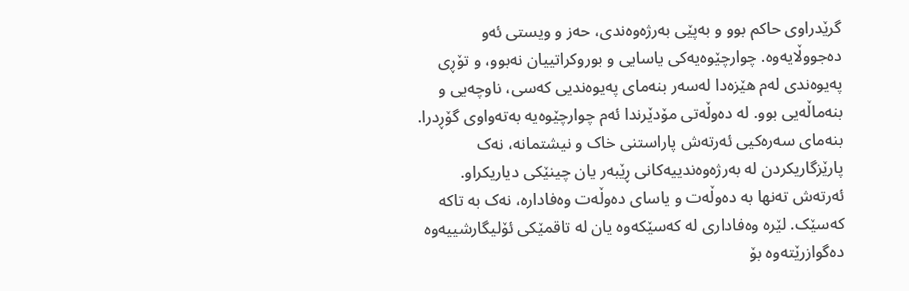گرێدراوی حاکم بوو و بەپێی بەرژەوەندی، حەز و ویستی ئەو دەجووڵایەوە. چوارچێوەیەکی یاسایی و بوروکراتییان نەبوو، و تۆڕی پەیوەندی لەم هێزەدا لەسەر بنەمای پەیوەندیی کەسی، ناوچەیی و بنەماڵەیی بوو. لە دەوڵەتی مۆدێرندا ئەم چوارچێوەیە بەتەواوی گۆڕدرا. بنەمای سەرەکیی ئەرتەش پاراستنی خاک و نیشتمانە، نەک پارێزگاریکردن لە بەرژەوەندییەکانی ڕێبەر یان چینێکی دیاریکراو. ئەرتەش تەنها بە دەوڵەت و یاسای دەوڵەت وەفادارە، نەک بە تاکە کەسێک. لێرە وەفاداری لە کەسێکەوە یان لە تاقمێکی ئۆلیگارشییەوە دەگوازرێتەوە بۆ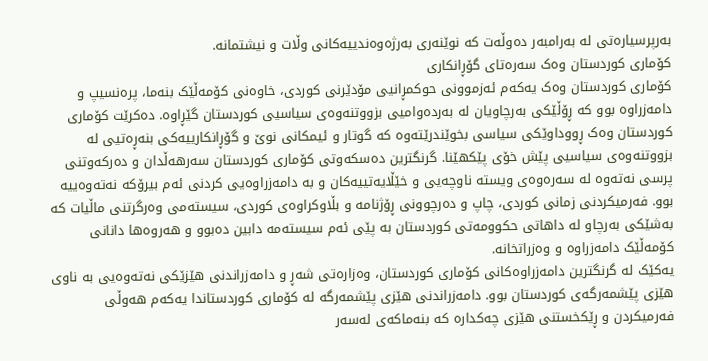بەرپرسیارەتی لە بەرامبەر دەوڵەت کە نوێنەری بەرژەوەندییەکانی وڵات و نیشتمانە.
کۆماری کوردستان وەک سەرەتای گۆڕانکاری
کۆماری کوردستان وەک یەکەم ئەزموونی حوکمڕانیی مۆدێرنی کوردی، خاوەنی کۆمەڵێک بنەما، پرەنسیپ و دامەزراوە بوو کە ڕۆڵێکی بەرچاویان لە بەردەوامیی بزووتنەوەی سیاسیی کوردستان گێڕاوە. دەکرێت کۆماری کوردستان وەک ڕووداوێکی سیاسی بخوێندرێتەوە کە گوتار و ئیمکانی نوێ و گۆڕانکارییەکی بنەڕەتیی لە بزووتنەوەی سیاسیی پێش خۆی پێکهێنا. گرنگترین دەسکەوتی کۆماری کوردستان سەرهەڵدان و دەرکەوتنی پرسی نەتەوە لە سەرەوەی ویستە ناوچەیی و خێڵایەتییەکان و بە دامەزراوەیی کردنی ئەم بیرۆکە نەتەوەییە بوو. فەرمیکردنی زمانی کوردی، چاپ و دەرچوونی ڕۆژنامە و بڵاوکراوەی کوردی، سیستەمی وەرگرتنی ماڵیات کە بەشێکی بەرچاو لە داهاتی حکوومەتی کوردستان بە پێی ئەم سیستەمە دابین دەبوو و هەروەها دانانی کۆمەڵێک دامەزراوە و وەزراتخانە.
یەکێک لە گرنگترین دامەزراوەکانی کۆماری کوردستان، وەزارەتی شەڕ و دامەزراندنی هێزێکی نەتەوەیی بە ناوی هێزی پێشمەرگەی کوردستان بوو. دامەزراندنی هێزی پێشمەرگە لە کۆماری کوردستاندا یەکەم هەوڵی فەرمیکردن و ڕێکخستنی هێزی چەکدارە کە بنەماکەی لەسەر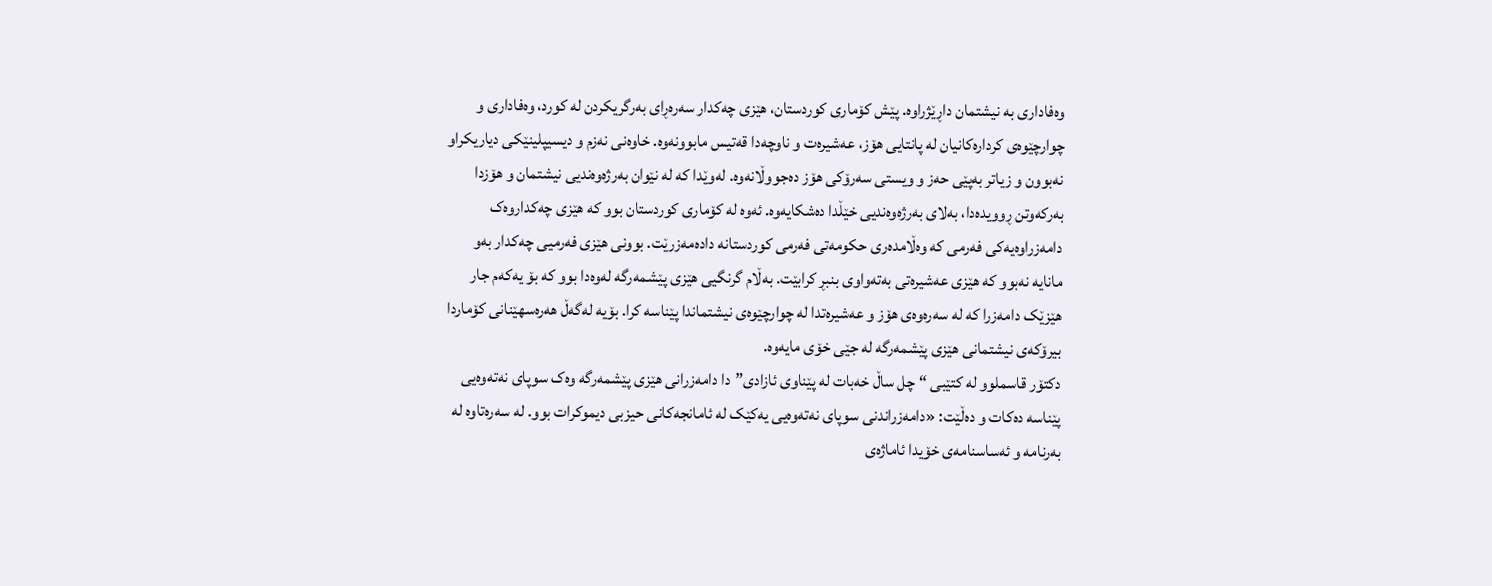وەفاداری بە نیشتمان داڕێژراوە. پێش کۆماری کوردستان، هێزی چەکدار سەرەڕای بەرگریکردن لە کورد، وەفاداری و چوارچێوەی کردارەکانیان لە پانتایی هۆز، عەشیرەت و ناوچەدا قەتیس مابوونەوە. خاوەنی نەزم و دیسیپلینێکی دیاریکراو نەبوون و زیاتر بەپێی حەز و ویستی سەرۆکی هۆز دەجووڵانەوە. لەوێدا کە لە نێوان بەرژەوەندیی نیشتمان و هۆزدا بەرکەوتن ڕوویدەدا، بەلای بەرژەوەندیی خێڵدا دەشکایەوە. ئەوە لە کۆماری کوردستان بوو کە هێزی چەکداروەک دامەزراوەیەکی فەرمی کە وەڵامدەری حکومەتی فەرمی کوردستانە دادەمەزرێت. بوونی هێزی فەرمیی چەکدار بەو مانایە نەبوو کە هێزی عەشیرەتی بەتەواوی بنبڕ کرابێت. بەڵام گرنگیی هێزی پێشمەرگە لەوەدا بوو کە بۆ یەکەم جار هێزێک دامەزرا کە لە سەرەوەی هۆز و عەشیرەتدا لە چوارچێوەی نیشتماندا پێناسە کرا. بۆیە لەگەڵ هەرەسهێنانی کۆماردا بیرۆکەی نیشتمانی هێزی پێشمەرگە لە جێی خۆی مایەوە.
دکتۆر قاسملوو لە کتێبی “چل ساڵ خەبات لە پێناوی ئازادی”دا دامەزرانی هێزی پێشمەرگە وەک سوپای نەتەوەیی پێناسە دەکات و دەڵێت: «دامەزراندنی سوپای نەتەوەیی یەکێک لە ئامانجەکانی حیزبی دیموکرات بوو. لە سەرەتاوە لە بەرنامە و ئەساسنامەی خۆیدا ئاماژەی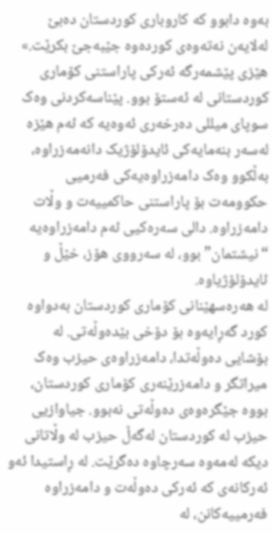بەوە دابوو کە کاروباری کوردستان دەبێ لەلایەن نەتەوەی کوردەوە جێبەجێ بکرێت.» هێزی پێشمەرگە ئەرکی پاراستنی کۆماری کوردستانی لە ئەستۆ بوو. پێناسەکردنی وەک سوپای میللی دەرخەری ئەوەیە کە ئەم هێزە لەسەر بنەمایەکی ئایدۆلۆژیک دانەمەزراوە، بەڵکوو وەک دامەزراوەیەکی فەرمیی حکوومەت بۆ پاراستنی حاکمییەت و وڵات دامەزراوە. دالی سەرەکیی ئەم دامەزراوەیە “نیشتمان” بوو، لە سەرووی هۆز، خێڵ و ئایدۆلۆژیاوە.
لە هەرەسهێنانی کۆماری کوردستان بەدواوە کورد گەڕایەوە بۆ دۆخی بێدەوڵەتی. لە بۆشایی دەوڵەتدا، دامەزراوەی حیزب وەک میراتگر و دامەزرێنەری کۆماری کوردستان، بووە جێگرەوەی دەوڵەتی نەبوو. جیاوازیی حیزب لە کوردستان لەگەڵ حیزب لە وڵاتانی دیکە لەمەوە سەرچاوە دەگرێت. لە ڕاستیدا ئەو ئەرکانەی کە ئەرکی دەوڵەت و دامەزراوە فەرمییەکانن، لە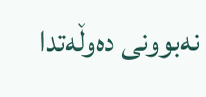نەبوونی دەوڵەتدا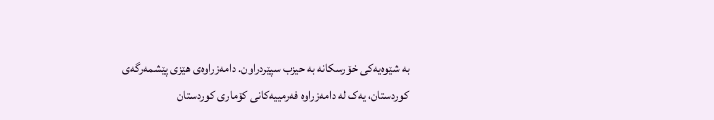بە شێوەیەکی خۆرسکانە بە حیزب سپێردراون. دامەزراوەی هێزی پێشمەرگەی کوردستان، یەک لە دامەزراوە فەرمییەکانی کۆماری کوردستان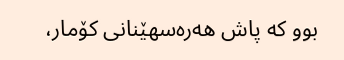بوو کە پاش هەرەسهێنانی کۆمار،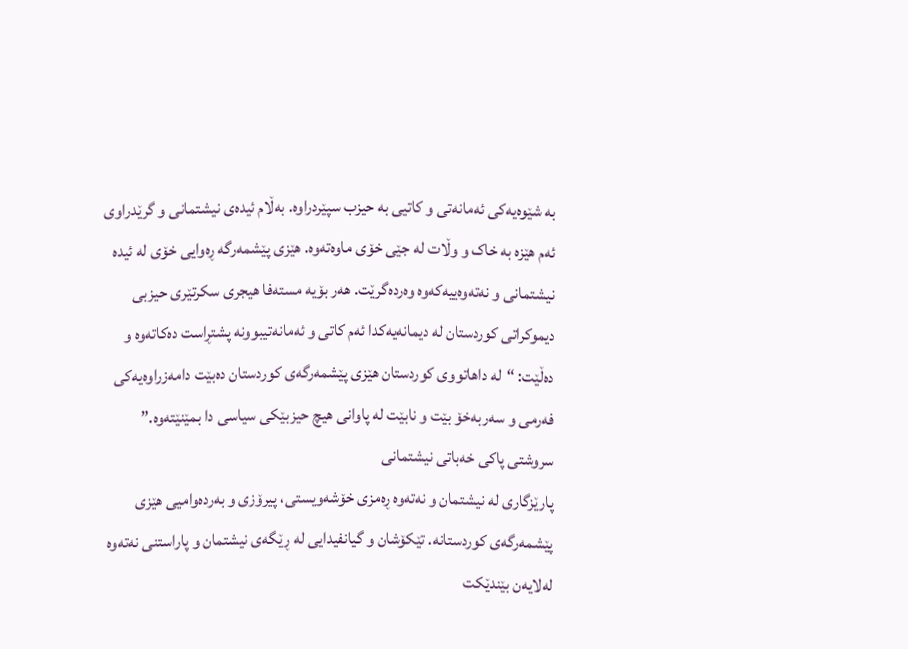بە شێوەیەکی ئەمانەتی و کاتیی بە حیزب سپێردراوە. بەڵام ئیدەی نیشتمانی و گرێدراوی ئەم هێزە بە خاک و وڵات لە جێی خۆی ماوەتەوە. هێزی پێشمەرگە ڕەوایی خۆی لە ئیدە نیشتمانی و نەتەوەییەکەوە وەردەگرێت. هەر بۆیە مستەفا هیجری سکرتێری حیزبی دیموکراتی کوردستان لە دیمانەیەکدا ئەم کاتی و ئەمانەتیبوونە پشتڕاست دەکاتەوە و دەڵێت: “لە داهاتووی کوردستان هێزی پێشمەرگەی کوردستان دەبێت دامەزراوەیەکی فەرمی و سەربەخۆ بێت و نابێت لە پاوانی هیچ حیزبێکی سیاسی دا بمێنێتەوە.”
سروشتی پاکی خەباتی نیشتمانی
پارێزگاری لە نیشتمان و نەتەوە ڕەمزی خۆشەویستی، پیرۆزی و بەردەوامیی هێزی پێشمەرگەی کوردستانە. تێکۆشان و گیانفیدایی لە ڕێگەی نیشتمان و پاراستنی نەتەوە لەلایەن بێندێکت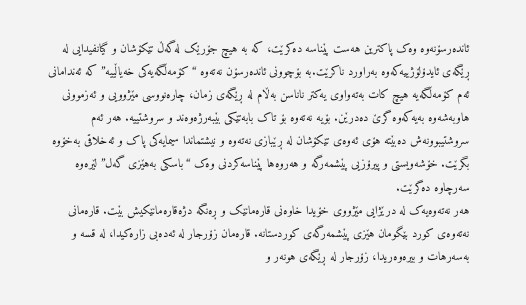ئاندەرسۆنەوە وەک پاکترین هەست پێناسە دەکرێت، کە بە هیچ جۆرێک لەگەڵ تێکۆشان و گیانفیدایی لە ڕێگەی ئایدۆلۆژییەکەوە بەراورد ناکرێت.بە بۆچوونی ئاندەرسۆن نەتەوە “کۆمەڵگەیەکی خەیاڵییە” کە ئەندامانی ئەم کۆمەڵگەیە هیچ کات بەتەواوی یەکتر ناناسن بەڵام لە ڕێگەی زمان، چارەنووسی مێژوویی و ئەزموونی هاوبەشەوە بەیەکەوە گرێ دەدرێن. بۆیە نەتەوە بۆ تاک بابەتێکی بێبەرژەوەند و سروشتییە. هەر ئەم سروشتیبوونەش دەبێتە هۆی ئەوەی تێکۆشان لە ڕێبازی نەتەوە و نیشتماندا سیمایەکی پاک و ئەخلاقی بەخۆوە بگرێت. خۆشەویستی و پیرۆزیی پێشمەرگە و هەروەها پێناسەکردنی وەک “باسکی بەهێزی گەل” لێرەوە سەرچاوە دەگرێت.
هەر نەتەوەیەک لە درێژایی مێژووی خۆیدا خاوەنی قارەمانێک و ڕەنگە دژەقارەمانێکیش بێت. قارەمانی نەتەوەی کورد بێگومان هێزی پێشمەرگەی کوردستانە. قارەمان زۆرجار لە ئەدەبی زارەکیدا، لە قسە و بەسەرهات و بیرەوەریدا، زۆرجار لە ڕێگەی هونەر و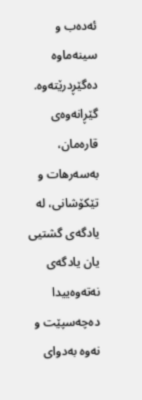ئەدەب و سینەماوە دەگێڕدرێتەوە. گێڕانەوەی قارەمان، بەسەرهات و تێکۆشانی، لە یادگەی گشتیی یان یادگەی نەتەوەییدا دەچەسپێت و نەوە بەدوای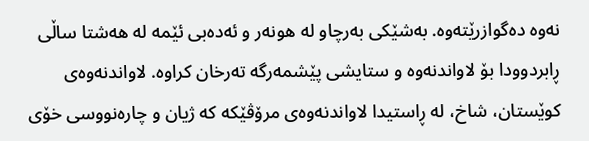نەوە دەگوازرێتەوە. بەشێکی بەرچاو لە هونەر و ئەدەبی ئێمە لە هەشتا ساڵی ڕابردوودا بۆ لاواندنەوە و ستایشی پێشمەرگە تەرخان کراوە. لاواندنەوەی کوێستان، شاخ، لە ڕاستیدا لاواندنەوەی مرۆڤێکە کە ژیان و چارەنووسی خۆی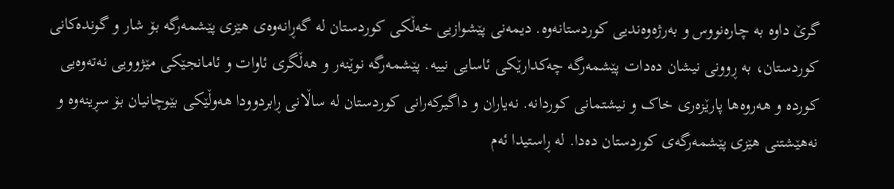گرێ داوە بە چارەنووس و بەرژەوەندیی کوردستانەوە. دیمەنی پێشوازیی خەڵکی کوردستان لە گەڕانەوەی هێزی پێشمەرگە بۆ شار و گوندەکانی کوردستان، بە ڕوونی نیشان دەدات پێشمەرگە چەکدارێکی ئاسایی نییە. پێشمەرگە نوێنەر و هەڵگری ئاوات و ئامانجێکی مێژوویی نەتەوەیی کوردە و هەروەها پارێزەری خاک و نیشتمانی کوردانە. نەیاران و داگیرکەرانی کوردستان لە ساڵانی ڕابردوودا هەوڵێکی بێوچانیان بۆ سڕینەوە و نەهێشتنی هێزی پێشمەرگەی کوردستان دەدا. لە ڕاستیدا ئەم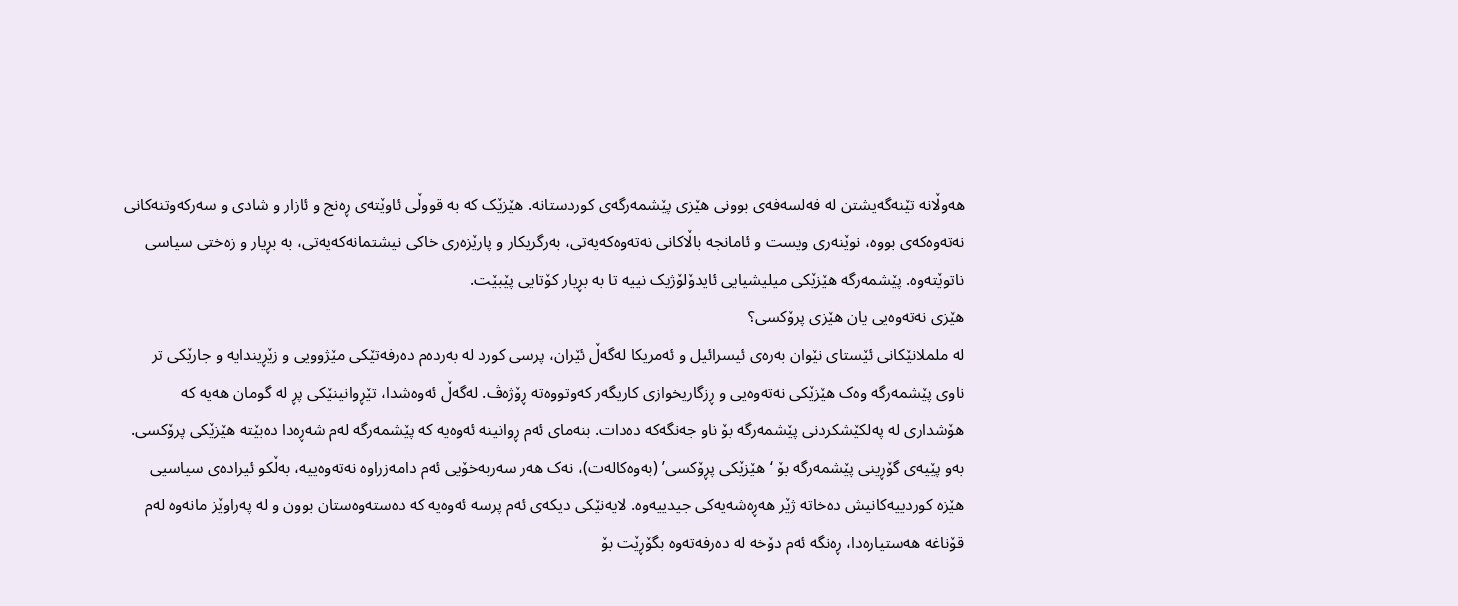هەوڵانە تێنەگەیشتن لە فەلسەفەی بوونی هێزی پێشمەرگەی کوردستانە. هێزێک کە بە قووڵی ئاوێتەی ڕەنج و ئازار و شادی و سەرکەوتنەکانی نەتەوەکەی بووە، نوێنەری ویست و ئامانجە باڵاکانی نەتەوەکەیەتی، بەرگریکار و پارێزەری خاکی نیشتمانەکەیەتی، بە بڕیار و زەختی سیاسی ناتوێتەوە. پێشمەرگە هێزێکی میلیشیایی ئایدۆلۆژیک نییە تا بە بڕیار کۆتایی پێبێت.
هێزی نەتەوەیی یان هێزی پرۆکسی؟
لە ململانێکانی ئێستای نێوان بەرەی ئیسرائیل و ئەمریکا لەگەڵ ئێران، پرسی کورد لە بەردەم دەرفەتێکی مێژوویی و زێڕیندایە و جارێکی تر ناوی پێشمەرگە وەک هێزێکی نەتەوەیی و ڕزگاریخوازی کاریگەر کەوتووەتە ڕۆژەڤ. لەگەڵ ئەوەشدا، تێڕوانینێکی پڕ لە گومان هەیە کە هۆشداری لە پەلکێشکردنی پێشمەرگە بۆ ناو جەنگەکە دەدات. بنەمای ئەم ڕوانینە ئەوەیە کە پێشمەرگە لەم شەڕەدا دەبێتە هێزێکی پرۆکسی. بەو پێیەی گۆڕینی پێشمەرگە بۆ ‘هێزێکی پڕۆکسی’ (بەوەکالەت)، نەک هەر سەربەخۆیی ئەم دامەزراوە نەتەوەییە، بەڵکو ئیرادەی سیاسیی هێزە کوردییەکانیش دەخاتە ژێر هەڕەشەیەکی جیدییەوە. لایەنێکی دیکەی ئەم پرسە ئەوەیە کە دەستەوەستان بوون و لە پەراوێز مانەوە لەم قۆناغە هەستیارەدا، ڕەنگە ئەم دۆخە لە دەرفەتەوە بگۆڕێت بۆ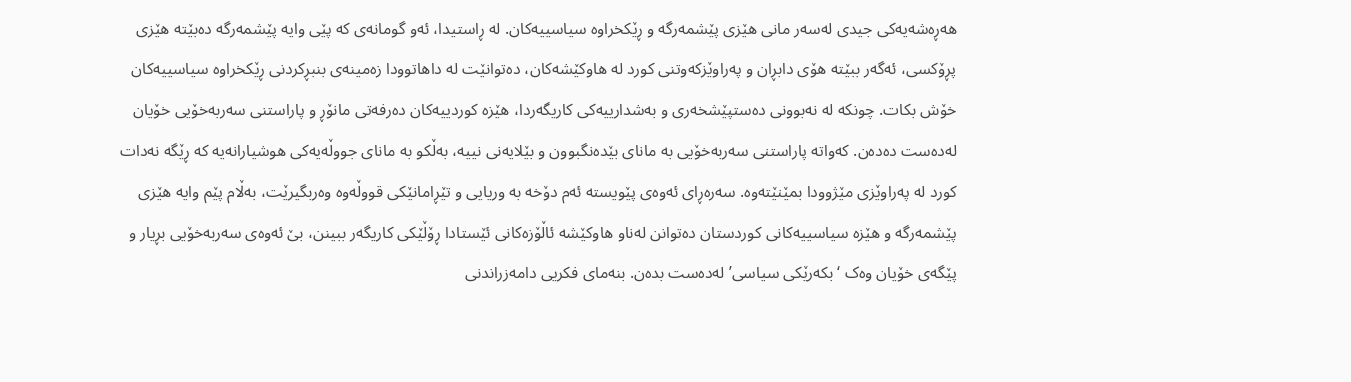هەڕەشەیەکی جیدی لەسەر مانی هێزی پێشمەرگە و ڕێکخراوە سیاسییەکان. لە ڕاستیدا، ئەو گومانەی کە پێی وایە پێشمەرگە دەبێتە هێزی پڕۆکسی، ئەگەر ببێتە هۆی دابڕان و پەراوێزکەوتنی کورد لە هاوکێشەکان، دەتوانێت لە داهاتوودا زەمینەی بنبڕکردنی ڕێکخراوە سیاسییەکان خۆش بکات. چونکە لە نەبوونی دەستپێشخەری و بەشدارییەکی کاریگەردا، هێزە کوردییەکان دەرفەتی مانۆڕ و پاراستنی سەربەخۆیی خۆیان لەدەست دەدەن. کەواتە پاراستنی سەربەخۆیی بە مانای بێدەنگبوون و بێلایەنی نییە، بەڵکو بە مانای جووڵەیەکی هوشیارانەیە کە ڕێگە نەدات کورد لە پەراوێزی مێژوودا بمێنێتەوە. سەرەڕای ئەوەی پێویستە ئەم دۆخە بە وریایی و تێڕامانێکی قووڵەوە وەربگیرێت، بەڵام پێم وایە هێزی پێشمەرگە و هێزە سیاسییەکانی کوردستان دەتوانن لەناو هاوکێشە ئاڵۆزەکانی ئێستادا ڕۆڵێکی کاریگەر ببینن، بێ ئەوەی سەربەخۆیی بڕیار و پێگەی خۆیان وەک ‘بکەرێکی سیاسی’ لەدەست بدەن. بنەمای فکریی دامەزراندنی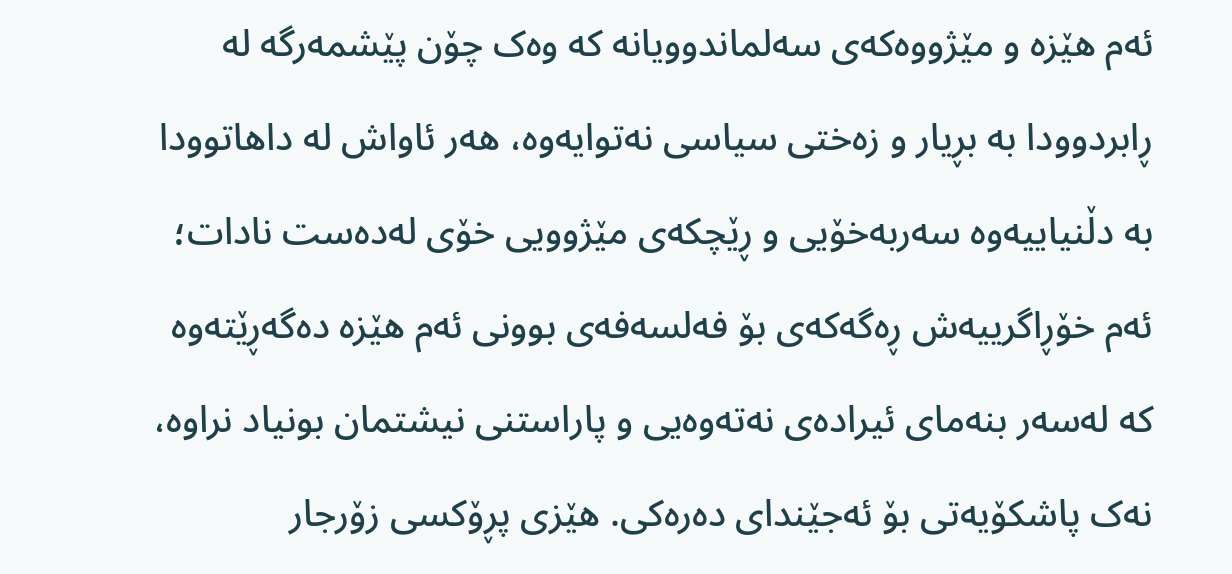ئەم هێزە و مێژووەکەی سەلماندوویانە کە وەک چۆن پێشمەرگە لە ڕابردوودا بە بڕیار و زەختی سیاسی نەتوایەوە، هەر ئاواش لە داهاتوودا بە دڵنیاییەوە سەربەخۆیی و ڕێچکەی مێژوویی خۆی لەدەست نادات؛ ئەم خۆڕاگرییەش ڕەگەکەی بۆ فەلسەفەی بوونی ئەم هێزە دەگەڕێتەوە کە لەسەر بنەمای ئیرادەی نەتەوەیی و پاراستنی نیشتمان بونیاد نراوە، نەک پاشکۆیەتی بۆ ئەجێندای دەرەکی. هێزی پڕۆکسی زۆرجار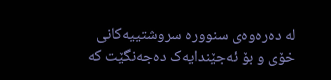لە دەرەوەی سنوورە سروشتییەکانی خۆی و بۆ ئەجێندایەک دەجەنگێت کە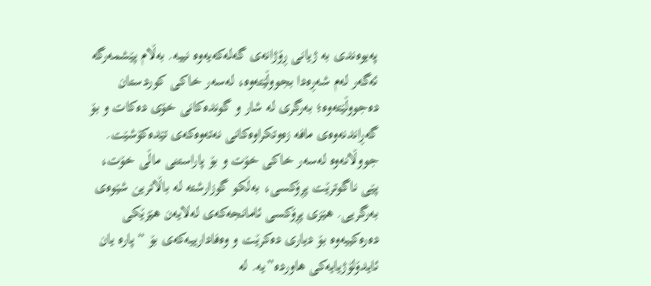پەیوەندی بە ژیانی ڕۆژانەی گەلەکەیەوە نییە. بەڵام پێشمەرگە ئەگەر لەم شەڕەدا بجووڵێتەوە، لەسەر خاکی کوردستان دەجووڵێتەوە؛ بەرگری لە شار و گوندەکانی خۆی دەکات و بۆ گەڕاندنەوەی مافە زەوتکراوەکانی نەتەوەکەی تێدەکۆشێت. جووڵانەوە لەسەر خاکی خۆت و بۆ پاراستنی ماڵی خۆت، پێی ناگوترێت پڕۆکسی، بەڵکو گوزارشتە لە باڵاترین شێوەی بەرگریی. هێزی پڕۆکسی ئامانجەکەی لەلایەن هێزێکی دەرەکییەوە بۆ دیاری دەکرێت و وەفادارییەکەی بۆ “پارە یان ئایدۆلۆژیایەکی هاوردە”یە. لە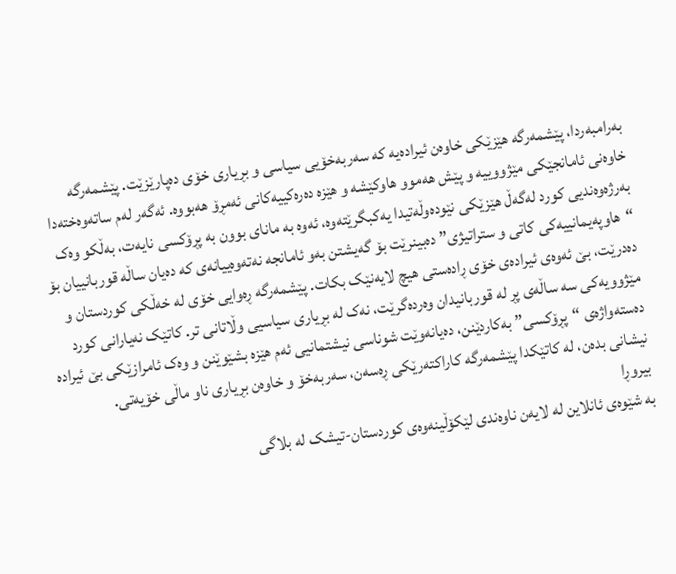بەرامبەردا، پێشمەرگە هێزێکی خاوەن ئیرادەیە کە سەربەخۆیی سیاسی و بڕیاری خۆی دەپارێزێت. پێشمەرگە خاوەنی ئامانجێکی مێژووییە و پێش هەموو هاوکێشە و هێزە دەرەکییەکانی ئەمڕۆ هەبووە. ئەگەر لەم ساتەوەختەدا بەرژەوەندیی کورد لەگەڵ هێزێکی نێودەوڵەتیدا یەکبگرێتەوە، ئەوە بە مانای بوون بە پڕۆکسی نایەت، بەڵکو وەک “هاوپەیمانییەکی کاتی و ستراتیژی” دەبینرێت بۆ گەیشتن بەو ئامانجە نەتەوەییانەی کە دەیان ساڵە قوربانییان بۆ دەدرێت، بێ ئەوەی ئیرادەی خۆی ڕادەستی هیچ لایەنێک بکات. پێشمەرگە ڕەوایی خۆی لە خەڵکی کوردستان و مێژوویەکی سە ساڵەی پڕ لە قوربانیدان وەردەگرێت، نەک لە بڕیاری سیاسیی وڵاتانی تر. کاتێک نەیارانی کورد دەستەواژەی “پڕۆکسی” بەکاردێنن، دەیانەوێت شوناسی نیشتمانیی ئەم هێزە بشێوێنن و وەک ئامرازێکی بێ ئیرادە نیشانی بدەن، لە کاتێکدا پێشمەرگە کاراکتەرێکی ڕەسەن، سەربەخۆ و خاوەن بڕیاری ناو ماڵی خۆیەتی.
بیروڕا
بە شێوەی ئانلاین لە لایەن ناوەندی لێکۆڵینەوەی کوردستان-تیشک لە بلاگی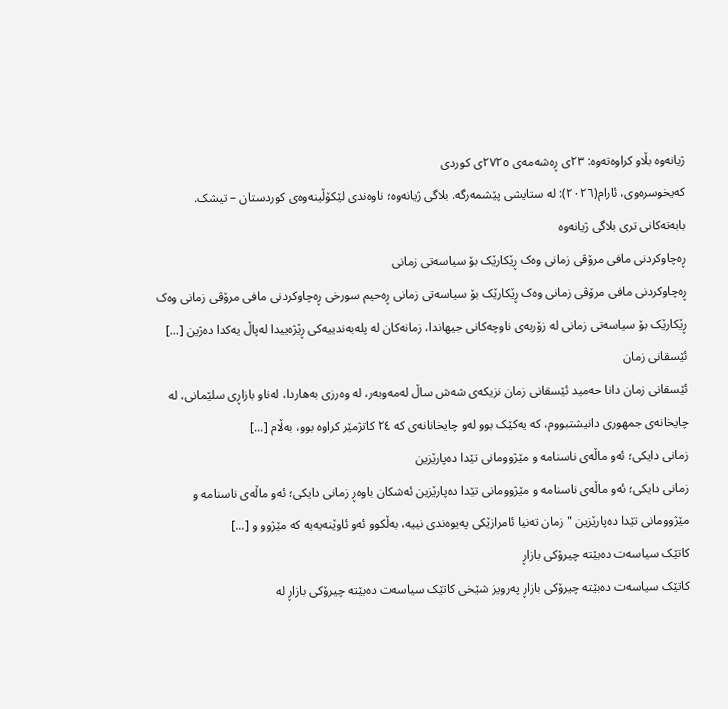ژیانەوە بڵاو کراوەتەوە: ٢٣ی ڕەشەمەی ٢٧٢٥ی کوردی
کەیخوسرەوی، ئارام(٢٠٢٦): لە ستایشی پێشمەرگە. بلاگی ژیانەوە؛ ناوەندی لێکۆڵینەوەی کوردستان – تیشک.
بابەتەکانی تری بلاگی ژیانەوە
ڕەچاوکردنی مافی مرۆڤی زمانی وەک ڕێکارێک بۆ سیاسەتی زمانی
ڕەچاوکردنی مافی مرۆڤی زمانی وەک ڕێکارێک بۆ سیاسەتی زمانی ڕەحیم سورخی ڕەچاوکردنی مافی مرۆڤی زمانی وەک ڕێکارێک بۆ سیاسەتی زمانی لە زۆربەی ناوچەکانی جیهاندا، زمانەکان لە پلەبەندییەکی ڕێژەییدا لەپاڵ یەکدا دەژین [...]
ئێسقانی زمان
ئێسقانی زمان دانا حەمید ئێسقانی زمان نزیکەی شەش ساڵ لەمەوبەر، لە وەرزی بەهاردا، لەناو بازاڕی سلێمانی، لە چایخانەی جمهوری دانیشتبووم، کە یەکێک بوو لەو چایخانانەی کە ٢٤ کاتژمێر کراوە بوو، بەڵام [...]
زمانی دایکی؛ ئەو ماڵەی ناسنامە و مێژوومانی تێدا دەپارێزین
زمانی دایکی؛ ئەو ماڵەی ناسنامە و مێژوومانی تێدا دەپارێزین ئەشکان باوەڕ زمانی دایکی؛ ئەو ماڵەی ناسنامە و مێژوومانی تێدا دەپارێزین "زمان تەنیا ئامرازێکی پەیوەندی نییە، بەڵکوو ئەو ئاوێنەیەیە کە مێژوو و [...]
کاتێک سیاسەت دەبێتە چیرۆکی بازاڕ
کاتێک سیاسەت دەبێتە چیرۆکی بازاڕ پەرویز شێخی کاتێک سیاسەت دەبێتە چیرۆکی بازاڕ لە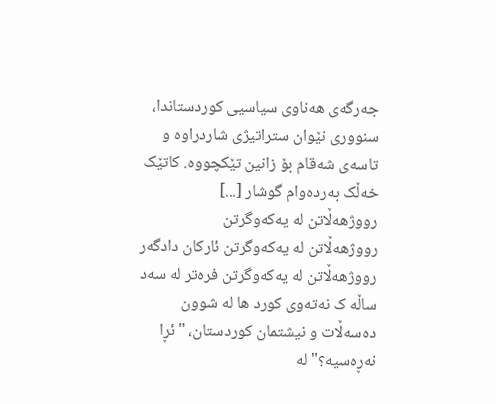جەرگەی هەناوی سیاسیی کوردستاندا، سنووری نێوان ستراتیژی شاردراوە و تاسەی شەقام بۆ زانین تێکچووە. کاتێک خەڵک بەردەوام گوشار [...]
رووژهەڵاتن لە یەکەوگرتن
رووژهەڵاتن لە یەکەوگرتن ئارکان دادگەر رووژهەڵاتن لە یەکەوگرتن فرەتر لە سەد ساڵە ک نەتەوی کورد ها لە شوون دەسەڵات و نیشتمان کوردستان، "ئڕا نەڕەسیە؟" لە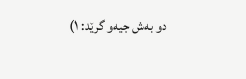دو بەش جیەو گرێد: ١)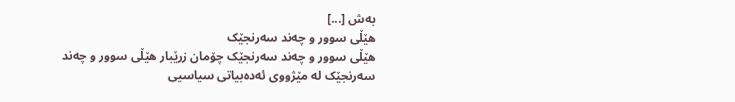بەش [...]
هێڵی سوور و چەند سەرنجێک
هێڵی سوور و چەند سەرنجێک چۆمان زرێبار هێڵی سوور و چەند سەرنجێک لە مێژووی ئەدەبیاتی سیاسیی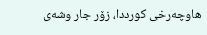هاوچەرخی کورددا، زۆر جار وشەی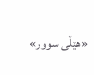«هێڵی سوور»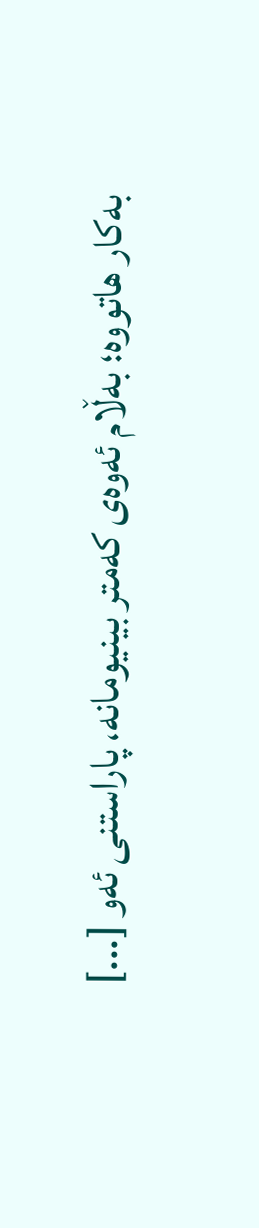بەکار هاتووە؛ بەڵام ئەوەی کەمتر بینیومانە، پاراستنی ئەو [...]